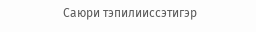Саюри тэпилииссэтигэр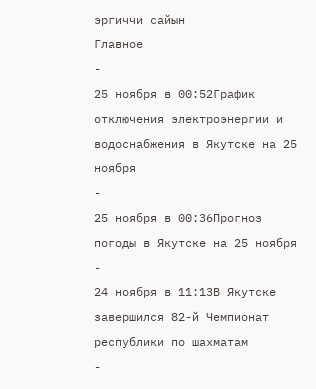эргиччи сайын
Главное
-
25 ноября в 00:52График отключения электроэнергии и водоснабжения в Якутске на 25 ноября
-
25 ноября в 00:36Прогноз погоды в Якутске на 25 ноября
-
24 ноября в 11:13В Якутске завершился 82-й Чемпионат республики по шахматам
-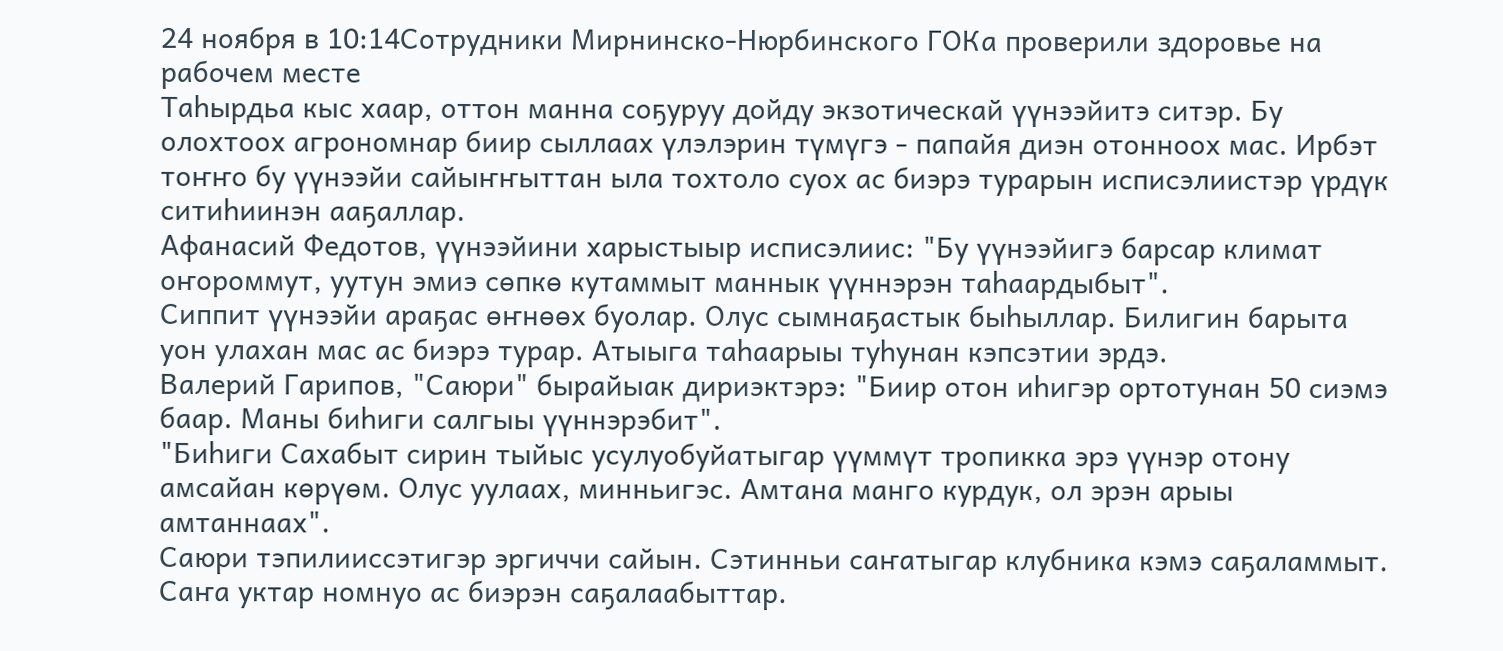24 ноября в 10:14Сотрудники Мирнинско-Нюрбинского ГОКа проверили здоровье на рабочем месте
Таһырдьа кыс хаар, оттон манна соҕуруу дойду экзотическай үүнээйитэ ситэр. Бу олохтоох агрономнар биир сыллаах үлэлэрин түмүгэ - папайя диэн отонноох мас. Ирбэт тоҥҥо бу үүнээйи сайыҥҥыттан ыла тохтоло суох ас биэрэ турарын исписэлиистэр үрдүк ситиһиинэн ааҕаллар.
Афанасий Федотов, үүнээйини харыстыыр исписэлиис: "Бу үүнээйигэ барсар климат оҥороммут, уутун эмиэ сөпкө кутаммыт маннык үүннэрэн таһаардыбыт".
Сиппит үүнээйи араҕас өҥнөөх буолар. Олус сымнаҕастык быһыллар. Билигин барыта уон улахан мас ас биэрэ турар. Атыыга таһаарыы туһунан кэпсэтии эрдэ.
Валерий Гарипов, "Саюри" бырайыак дириэктэрэ: "Биир отон иһигэр ортотунан 50 сиэмэ баар. Маны биһиги салгыы үүннэрэбит".
"Биһиги Сахабыт сирин тыйыс усулуобуйатыгар үүммүт тропикка эрэ үүнэр отону амсайан көрүөм. Олус уулаах, минньигэс. Амтана манго курдук, ол эрэн арыы амтаннаах".
Саюри тэпилииссэтигэр эргиччи сайын. Сэтинньи саҥатыгар клубника кэмэ саҕаламмыт. Саҥа уктар номнуо ас биэрэн саҕалаабыттар.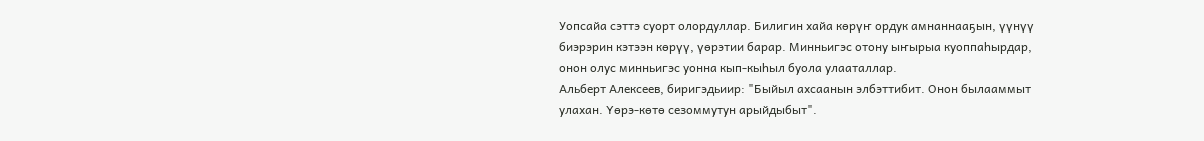Уопсайа сэттэ суорт олордуллар. Билигин хайа көрүҥ ордук амнаннааҕын, үүнүү биэрэрин кэтээн көрүү, үөрэтии барар. Минньигэс отону ыҥырыа куоппаһырдар, онон олус минньигэс уонна кып-кыһыл буола улааталлар.
Альберт Алексеев, биригэдьиир: "Быйыл ахсаанын элбэттибит. Онон былааммыт улахан. Үөрэ-көтө сезоммутун арыйдыбыт".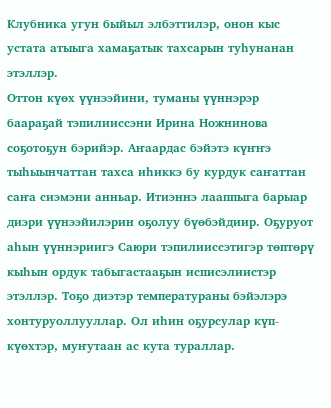Клубника угун быйыл элбэттилэр, онон кыс устата атыыга хамаҕатык тахсарын туһунанан этэллэр.
Оттон күөх үүнээйини, туманы үүннэрэр баараҕай тэпилииссэни Ирина Ножнинова соҕотоҕун бэрийэр. Аҥаардас бэйэтэ күҥҥэ тыһыынчаттан тахса иһиккэ бу курдук саҥаттан саҥа сиэмэни анньар. Итиэннэ лааппыга барыар диэри үүнээйилэрин оҕолуу бүөбэйдиир. Оҕуруот аһын үүннэриигэ Саюри тэпилииссэтигэр төптөрү кыһын ордук табыгастааҕын исписэлиистэр этэллэр. Тоҕо диэтэр температураны бэйэлэрэ хонтуруоллууллар. Ол иһин оҕурсулар күп-күөхтэр, муҥутаан ас кута тураллар.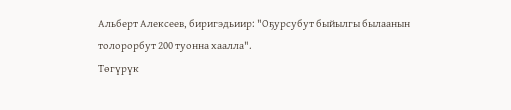Альберт Алексеев, биригэдьиир: "Оҕурсубут быйылгы былаанын толорорбут 200 туонна хаалла".
Төгүрүк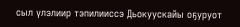сыл үлэлиир тэпилииссэ Дьокуускайы оҕуруот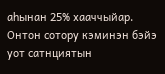аһынан 25% хааччыйар. Онтон сотору кэминэн бэйэ уот сатнциятын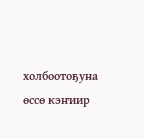холбоотоҕуна өссө кэҥиир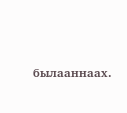былааннаах.